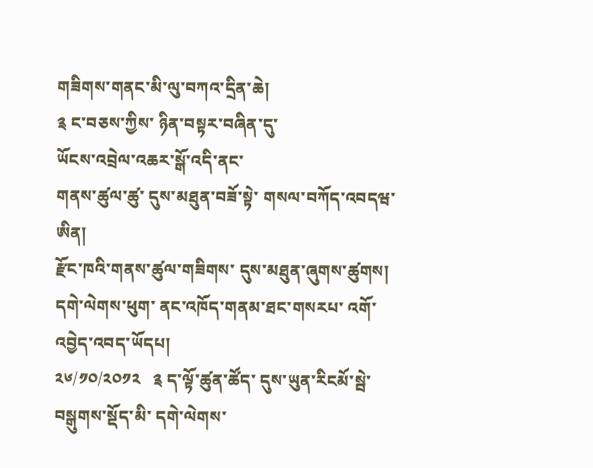གཟིགས་གནང་མི་ལུ་བཀའ་དྲིན་ཆེ།
༉ ང་བཅས་ཀྱིས་ ཉིན་བསྟར་བཞིན་དུ་
ཡོངས་འབྲེལ་འཆར་སྒོ་འདི་ནང་
གནས་ཚུལ་ཚུ་ དུས་མཐུན་བཟོ་སྟེ་ གསལ་བཀོད་འབདཝ་ཨིན།
རྫོང་ཁའི་གནས་ཚུལ་གཟིགས་ དུས་མཐུན་ཞུགས་ཚུགས།
དགེ་ལེགས་ཕུག་ ནང་འཁོད་གནམ་ཐང་གསརཔ་ འགོ་འབྱེད་འབད་ཡོདཔ།
༢༦/༡༠/༢༠༡༢   ༉ ད་ལྟོ་ཚུན་ཚོད་ དུས་ཡུན་རིངམོ་སྦེ་བསྒུགས་སྡོད་མི་ དགེ་ལེགས་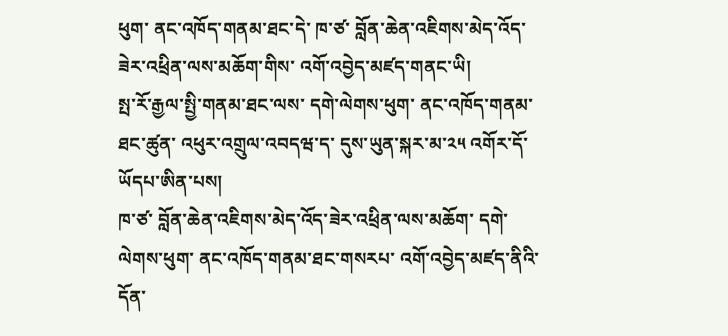ཕུག་ ནང་འཁོད་གནམ་ཐང་དེ་ ཁ་ཙ་ བློན་ཆེན་འཇིགས་མེད་འོད་ཟེར་འཕྲིན་ལས་མཆོག་གིས་ འགོ་འབྱེད་མཛད་གནང་ཡི།
སྤ་རོ་རྒྱལ་སྤྱི་གནམ་ཐང་ལས་ དགེ་ལེགས་ཕུག་ ནང་འཁོད་གནམ་ཐང་ཚུན་ འཕུར་འགྲུལ་འབདཝ་ད་ དུས་ཡུན་སྐར་མ་༢༥ འགོར་དོ་ཡོདཔ་ཨིན་པས།
ཁ་ཙ་ བློན་ཆེན་འཇིགས་མེད་འོད་ཟེར་འཕྲིན་ལས་མཆོག་ དགེ་ལེགས་ཕུག་ ནང་འཁོད་གནམ་ཐང་གསརཔ་ འགོ་འབྱེད་མཛད་ནིའི་དོན་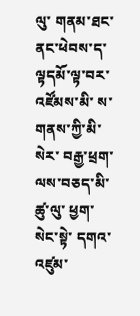ལུ་ གནམ་ཐང་ནང་ཕེབས་ད་ ལྟདམོ་ལྟ་བར་
འཛོམས་མི་ ས་གནས་ཀྱི་མི་སེར་ བརྒྱ་ཕྲག་ལས་བཅད་མི་ཚུ་ལུ་ ཕྱག་སེང་སྟེ་ དགའ་འཛུམ་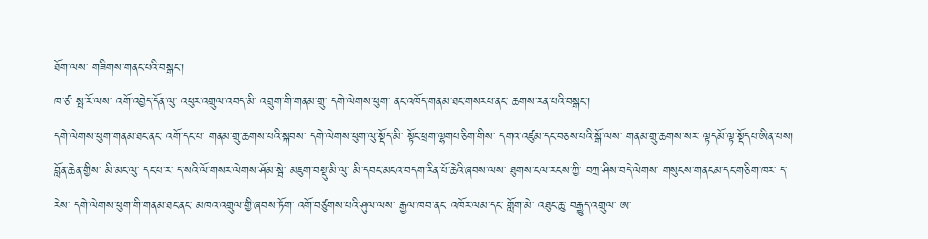ཐོག་ལས་ གཟིགས་གནང་པའི་བསྒང་།
ཁ་ཙ་ སྤ་རོ་ལས་ འགོ་འབྱེད་དོན་ལུ་ འཕུར་འགྲུལ་འབད་མི་ འབྲུག་གི་གནམ་གྲུ་ དགེ་ལེགས་ཕུག་ ནང་འཁོད་གནམ་ཐང་གསརཔ་ནང་ ཆགས་རན་པའི་བསྒང་།
དགེ་ལེགས་ཕུག་གནམ་ཐང་ནང་ འགོ་དང་པ་ གནམ་གྲུ་ཆགས་པའི་སྐབས་ དགེ་ལེགས་ཕུག་ལུ་སྡོད་མི་ སྟོང་ཕྲག་ལྷགཔ་ཅིག་གིས་ དགའ་འཛུམ་དང་བཅས་པའི་སྒོ་ལས་ གནམ་གྲུ་ཆགས་སར་ ལྟདམོ་ལྟ་སྡོདཔ་ཨིན་པས།
བློན་ཆེན་གྱིས་ མི་མང་ལུ་ དང་པ་ར་ ད་སའི་ལོ་གསར་ལེགས་ཤོམ་སྦེ་ མཇུག་བསྡུ་མི་ལུ་ མི་དབང་མངའ་བདག་རིན་པོ་ཆེའི་ཞབས་ལས་ ཐུགས་ངལ་རངས་ཀྱི་ བཀྲ་ཤིས་བདེ་ལེགས་ གསུངས་གནངམ་དང་གཅིག་ཁར་ ད་རེས་ དགེ་ལེགས་ཕུག་གི་གནམ་ཐང་ནང་ མཁའ་འགྲུལ་གྱི་ཞབས་ཏོག་ འགོ་བཙུགས་པའི་ཤུལ་ལས་ རྒྱལ་ཁབ་ནང་ འཁོར་ལམ་དང་ གློག་མེ་ འཐུང་ཆུ་ བརྒྱུད་འགྲུལ་ ཨ་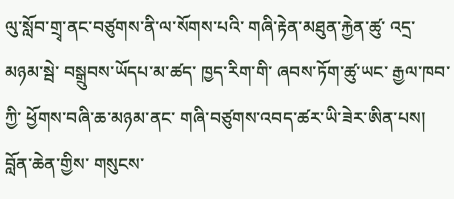ལུ་སློབ་གྲྭ་ནང་བཙུགས་ནི་ལ་སོགས་པའི་ གཞི་རྟེན་མཐུན་རྐྱེན་ཚུ་ འདྲ་མཉམ་སྦེ་ བསྒྲུབས་ཡོདཔ་མ་ཚད་ ཁྱད་རིག་གི་ ཞབས་ཏོག་ཚུ་ཡང་ རྒྱལ་ཁབ་ཀྱི་ ཕྱོགས་བཞི་ཆ་མཉམ་ནང་ གཞི་བཙུགས་འབད་ཚར་ཡི་ཟེར་ཨིན་པས།
བློན་ཆེན་གྱིས་ གསུངས་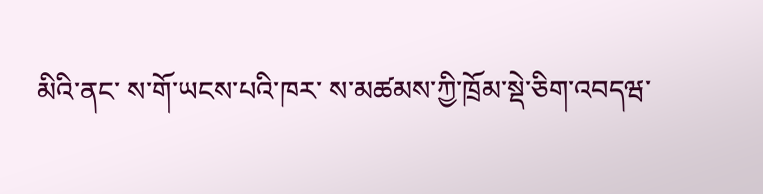མིའི་ནང་ ས་གོ་ཡངས་པའི་ཁར་ ས་མཚམས་ཀྱི་ཁྲོམ་སྡེ་ཅིག་འབདཝ་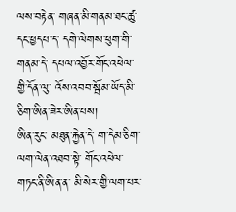ལས་བརྟེན་ གཞན་མི་གནམ་ཐང་ཚུ་དང་ཕྱདཔ་ད་ དགེ་ལེགས་ཕུག་གི་གནམ་དེ་ དཔལ་འབྱོར་གོང་འཕེལ་གྱི་དོན་ལུ་ འོས་འབབ་སྦོམ་ཡོད་མི་ཅིག་ཨིན་ཟེར་ཨིན་པས།
ཨིན་རུང་ མཐུན་རྐྱེན་དེ་ ག་དེམ་ཅིག་ ལག་ལེན་འཐབ་སྟེ་ གོང་འཕེལ་གཏང་ནི་ཨིན་ན་ མི་སེར་གྱི་ལག་པར་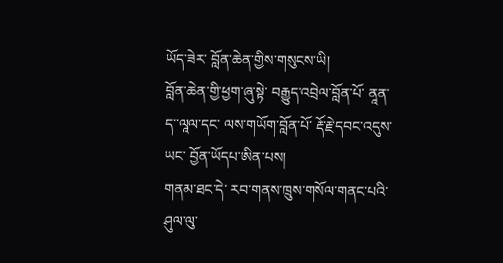ཡོད་ཟེར་ བློན་ཆེན་གྱིས་གསུངས་ཡི།
བློན་ཆེན་གྱི་ཕྱག་ཞུ་སྟེ་ བརྒྱུད་འབྲེལ་བློན་པོ་ ནཱན་ད་་ལཱལ་དང་ ལས་གཡོག་བློན་པོ་ རྡོ་རྗེ་དབང་འདུས་ཡང་ བྱོན་ཡོདཔ་ཨིན་པས།
གནམ་ཐང་དེ་ རབ་གནས་ཁྲུས་གསོལ་གནང་པའི་ཤུལ་ལུ་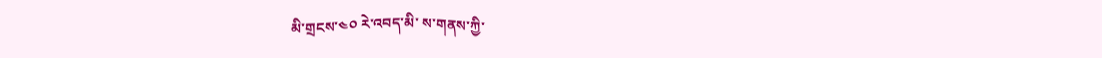མི་གྲངས་༤༠ རེ་འབད་མི་ ས་གནས་ཀྱི་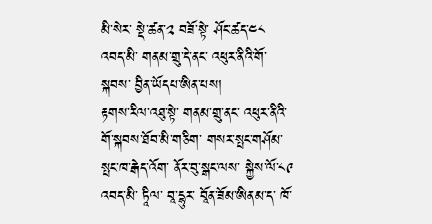མི་སེར་ སྡེ་ཚན་༢ བཟོ་སྟེ་ ཤོང་ཚད་༤༨ འབད་མི་ གནམ་གྲུ་དེ་ནང་ འཕུར་ནིའི་གོ་སྐབས་ བྱིན་ཡོདཔ་ཨིན་པས།
རྟགས་རིལ་འཐུ་སྟེ་ གནམ་གྲུ་ནང་ འཕུར་ནིའི་གོ་སྐབས་ཐོབ་མི་གཅིག་ གསར་སྤང་གཤོམ་སྤང་ཁ་རྒེད་འོག་ ནོར་བུ་སྒང་ལས་ སྐྱེས་ལོ་༨༩ འབད་མི་ ཏཱིལ་ བཱ་དྷུར་ བཱོན་ཟོམ་ཨིནམ་ད་ ཁོ་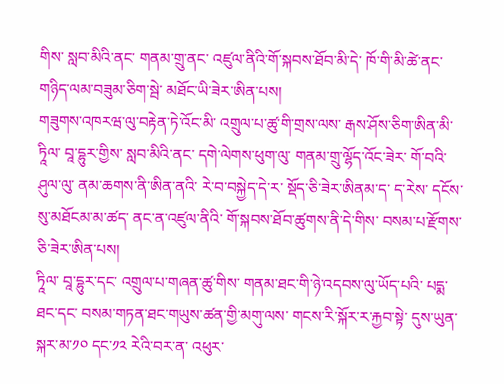གིས་ སླབ་མིའི་ནང་ གནམ་གྲུ་ནང་ འཛུལ་ནིའི་གོ་སྐབས་ཐོབ་མི་དེ་ ཁོ་གི་མི་ཚེ་ནང་ གཉིད་ལམ་བཟུམ་ཅིག་སྦེ་ མཐོང་ཡི་ཟེར་ཨིན་པས།
གཟུགས་འཁརཝ་ལུ་བརྟེན་ཏེ་འོང་མི་ འགྲུལ་པ་ཚུ་གི་གྲས་ལས་ རྒས་ཤོས་ཅིག་ཨིན་མི་ ཏཱིལ་ བཱ་དྷུར་གྱིས་ སླབ་མིའི་ནང་ དགེ་ལེགས་ཕུག་ལུ་ གནམ་གྲུ་ལྷོད་འོང་ཟེར་ གོ་བའི་ཤུལ་ལུ་ ནམ་ཆགས་ནི་ཨིན་ནའི་ རེ་བ་བསྐྱེད་དེ་ར་ སྡོད་ཅི་ཟེར་ཨིནམ་ད་ ད་རེས་ དངོས་སུ་མཐོངམ་མ་ཚད་ ནང་ན་འཛུལ་ནིའི་ གོ་སྐབས་ཐོབ་ཚུགས་ནི་དེ་གིས་ བསམ་པ་རྫོགས་ཅི་ཟེར་ཨིན་པས།
ཏཱིལ་ བཱ་དྷུར་དང་ འགྲུལ་པ་གཞན་ཚུ་གིས་ གནམ་ཐང་གི་ཉེ་འདབས་ལུ་ཡོད་པའི་ པདྨ་ཐང་དང་ བསམ་གཏན་ཐང་གཡུས་ཚན་གྱི་མགུ་ལས་ གངས་རི་སྐོར་ར་རྐྱབ་སྟེ་ དུས་ཡུན་སྐར་མ་༡༠ དང་༡༢ རེའི་བར་ན་ འཕུར་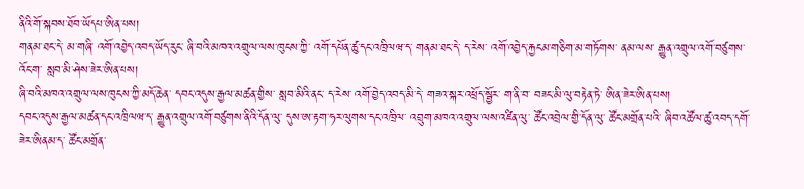ནིའི་གོ་སྐབས་ཐོབ་ཡོདཔ་ཨིན་པས།
གནམ་ཐང་དེ་ མ་གཞི་ འགོ་འབྱེད་འབད་ཡོད་རུང་ ཞི་བའི་མཁའ་འགྲུལ་ལས་ཁུངས་ཀྱི་ འགོ་དཔོན་ཚུ་དང་འཁྲིལཝ་ད་ གནམ་ཐང་དེ་ ད་རེས་ འགོ་འབྱེད་རྐྱངམ་གཅིག་མ་གཏོགས་ ནམ་ལས་ རྒྱུན་འགྲུལ་འགོ་བཙུགས་འོང་ག་ སླབ་མི་ཤེས་ཟེར་ཨིན་པས།
ཞི་བའི་མཁའ་འགྲུལ་ལས་ཁུངས་ཀྱི་མདོ་ཆེན་ དབང་འདུས་རྒྱལ་མཚན་གྱིས་ སླབ་མིའི་ནང་ ད་རེས་ འགོ་བྱེད་འབད་མི་དེ་ གཟའ་སྐར་འཕྲོད་སྦྱོར་ ག་ནི་བ་ བཟང་མི་ལུ་བརྟེན་ཏེ་ ཨིན་ཟེར་ཨིན་པས།
དབང་འདུས་རྒྱལ་མཚན་དང་འཁྲིལཝ་ད་ རྒྱུན་འགྲུལ་འགོ་བཙུགས་ནིའི་དོན་ལུ་ དུས་ཨ་རྟག་ཧར་ལུགས་དང་འཁྲིལ་ འབྲུག་མཁའ་འགྲུལ་ལས་འཛིན་ལུ་ ཚོང་འབྲེལ་གྱི་དོན་ལུ་ ཚོང་མགྲོན་པའི་ ཞིབ་འཚོལ་ཚུ་འབད་དགོ་ཟེར་ཨིནམ་ད་ ཚོང་མགྲོན་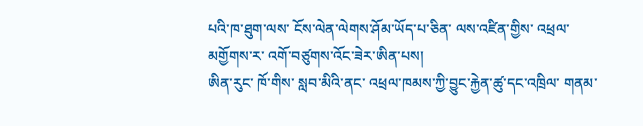པའི་ཁ་ཐུག་ལས་ ངོས་ལེན་ལེགས་ཤོམ་ཡོད་པ་ཅིན་ ལས་འཛིན་གྱིས་ འཕྲལ་མགྱོགས་ར་ འགོ་བཙུགས་འོང་ཟེར་ཨིན་པས།
ཨིན་རུང་ ཁོ་གིས་ སླབ་མིའི་ནང་ འཕྲལ་ཁམས་ཀྱི་བྱུང་རྐྱེན་ཚུ་དང་འཁྲིལ་ གནམ་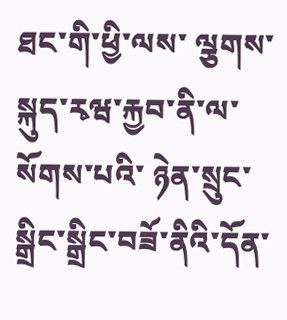ཐང་གི་ཕྱི་ལས་ ལྕགས་སྐུད་རྭཝ་རྐྱབ་ནི་ལ་སོགས་པའི་ ཉེན་སྲུང་སྒྲིང་སྒྲིང་བཟོ་ནིའི་དོན་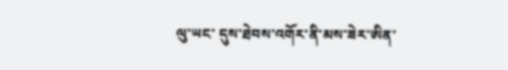ལུ་ཡང་ དུས་ཐེབས་འགོར་ནི་མས་ཟེར་ཨིན་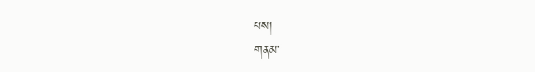པས།
གནམ་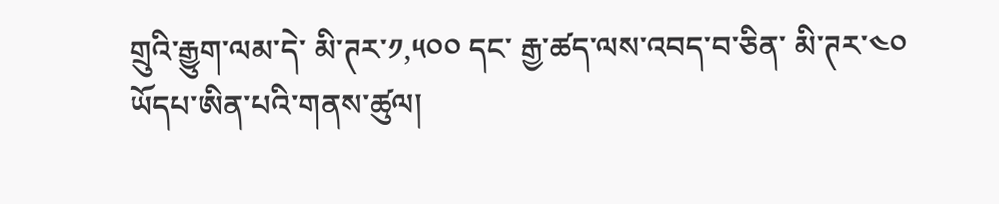གྲུའི་རྒྱུག་ལམ་དེ་ མི་ཊར་༡,༥༠༠ དང་ རྒྱ་ཚད་ལས་འབད་བ་ཅིན་ མི་ཊར་༤༠ ཡོདཔ་ཨིན་པའི་གནས་ཚུལ།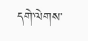དགེ་ལེགས་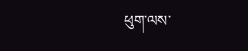ཕུག་ལས་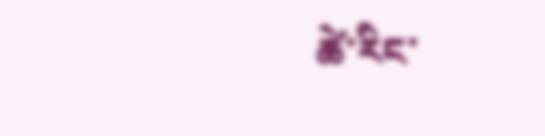ཚེ་རིང་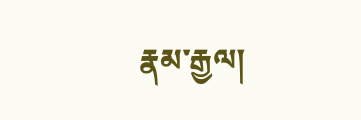རྣམ་རྒྱལ།